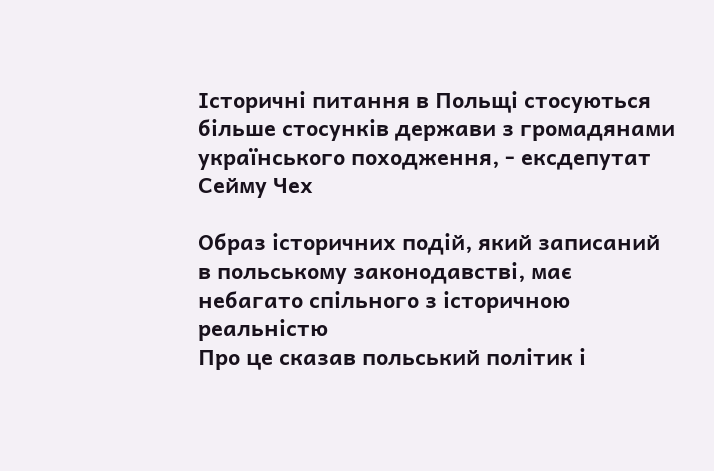Історичні питання в Польщі стосуються більше стосунків держави з громадянами українського походження, - ексдепутат Сейму Чех

Образ історичних подій, який записаний в польському законодавстві, має небагато спільного з історичною реальністю
Про це сказав польський політик і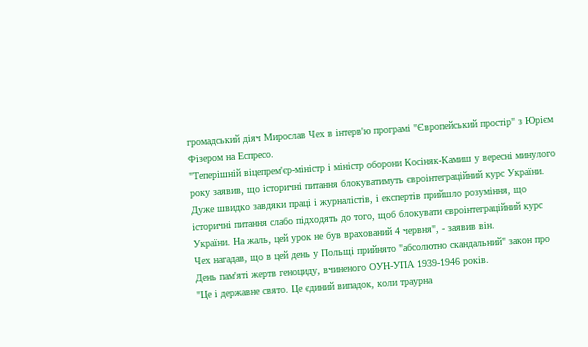громадський діяч Мирослав Чех в інтерв'ю програмі "Європейський простір" з Юрієм Фізером на Еспресо.
"Теперішній віцепрем'єр-міністр і міністр оборони Косіняк-Камиш у вересні минулого року заявив, що історичні питання блокуватимуть євроінтеграційний курс України. Дуже швидко завдяки праці і журналістів, і експертів прийшло розуміння, що історичні питання слабо підходять до того, щоб блокувати євроінтеграційний курс України. На жаль, цей урок не був врахований 4 червня", - заявив він.
Чех нагадав, що в цей день у Польщі прийнято "абсолютно скандальний" закон про День пам'яті жертв геноциду, вчиненого ОУН-УПА 1939-1946 років.
"Це і державне свято. Це єдиний випадок, коли траурна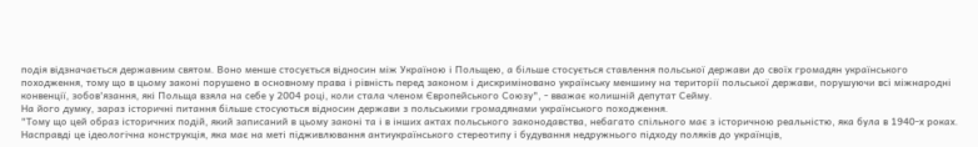подія відзначається державним святом. Воно менше стосується відносин між Україною і Польщею, а більше стосується ставлення польської держави до своїх громадян українського походження, тому що в цьому законі порушено в основному права і рівність перед законом і дискриміновано українську меншину на території польської держави, порушуючи всі міжнародні конвенції, зобов'язання, які Польща взяла на себе у 2004 році, коли стала членом Європейського Союзу", - вважає колишній депутат Сейму.
На його думку, зараз історичні питання більше стосуються відносин держави з польськими громадянами українського походження.
"Тому що цей образ історичних подій, який записаний в цьому законі та і в інших актах польського законодавства, небагато спільного має з історичною реальністю, яка була в 1940-х роках. Насправді це ідеологічна конструкція, яка має на меті підживлювання антиукраїнського стереотипу і будування недружнього підходу поляків до українців,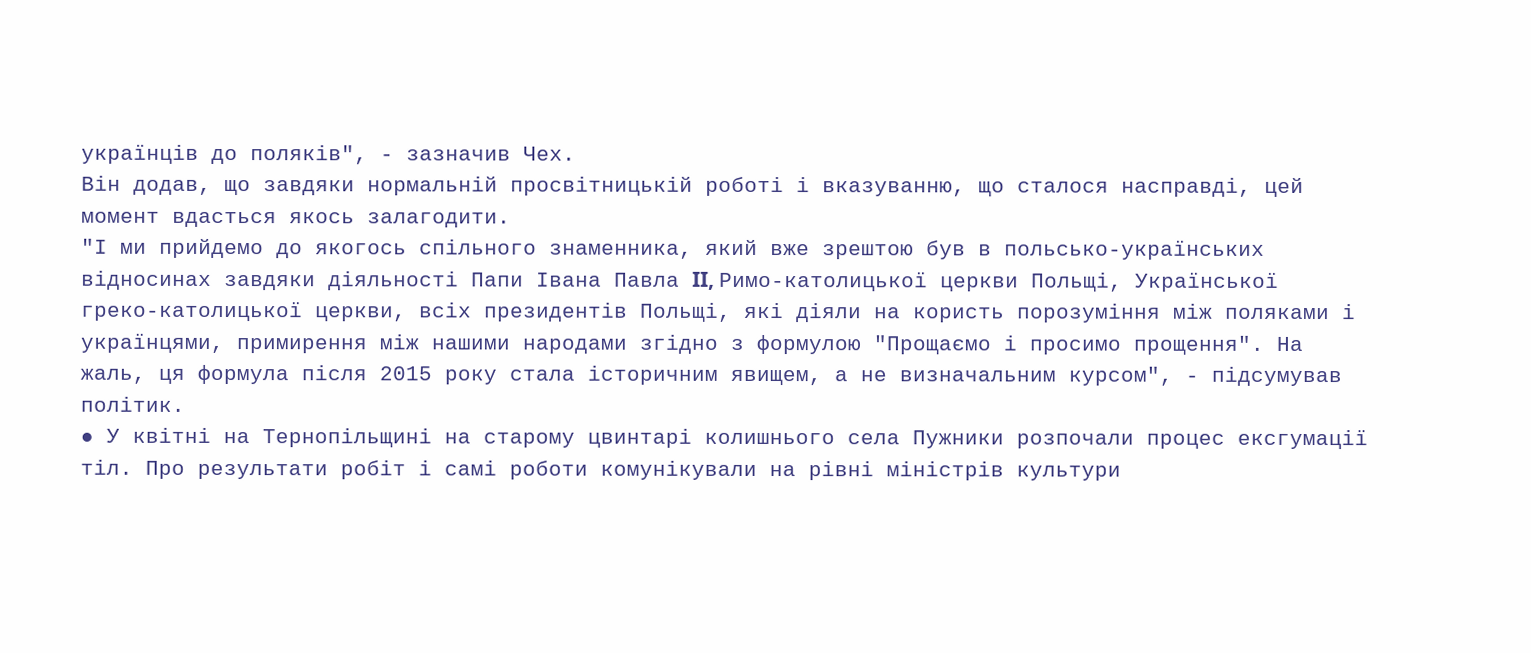українців до поляків", - зазначив Чех.
Він додав, що завдяки нормальній просвітницькій роботі і вказуванню, що сталося насправді, цей момент вдасться якось залагодити.
"І ми прийдемо до якогось спільного знаменника, який вже зрештою був в польсько-українських відносинах завдяки діяльності Папи Івана Павла II, Римо-католицької церкви Польщі, Української греко-католицької церкви, всіх президентів Польщі, які діяли на користь порозуміння між поляками і українцями, примирення між нашими народами згідно з формулою "Прощаємо і просимо прощення". На жаль, ця формула після 2015 року стала історичним явищем, а не визначальним курсом", - підсумував політик.
● У квітні на Тернопільщині на старому цвинтарі колишнього села Пужники розпочали процес ексгумації тіл. Про результати робіт і самі роботи комунікували на рівні міністрів культури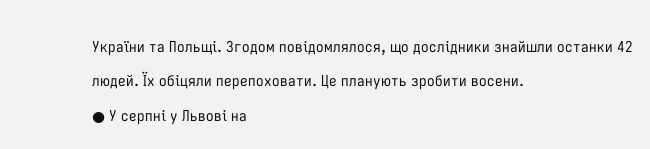України та Польщі. Згодом повідомлялося, що дослідники знайшли останки 42 людей. Їх обіцяли перепоховати. Це планують зробити восени.
● У серпні у Львові на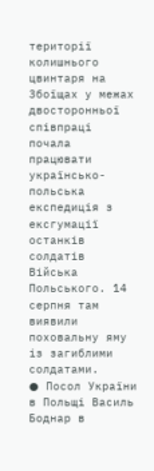території колишнього цвинтаря на Збоїщах у межах двосторонньої співпраці почала працювати українсько-польська експедиція з ексгумації останків солдатів Війська Польського. 14 серпня там виявили поховальну яму із загиблими солдатами.
● Посол України в Польщі Василь Боднар в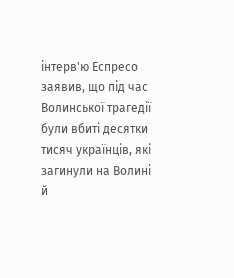інтерв'ю Еспресо заявив, що під час Волинської трагедії були вбиті десятки тисяч українців, які загинули на Волині й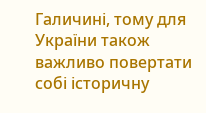Галичині, тому для України також важливо повертати собі історичну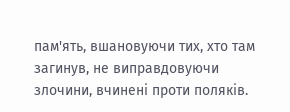пам'ять, вшановуючи тих, хто там загинув, не виправдовуючи злочини, вчинені проти поляків.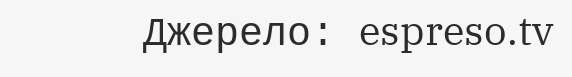Джерело: espreso.tv